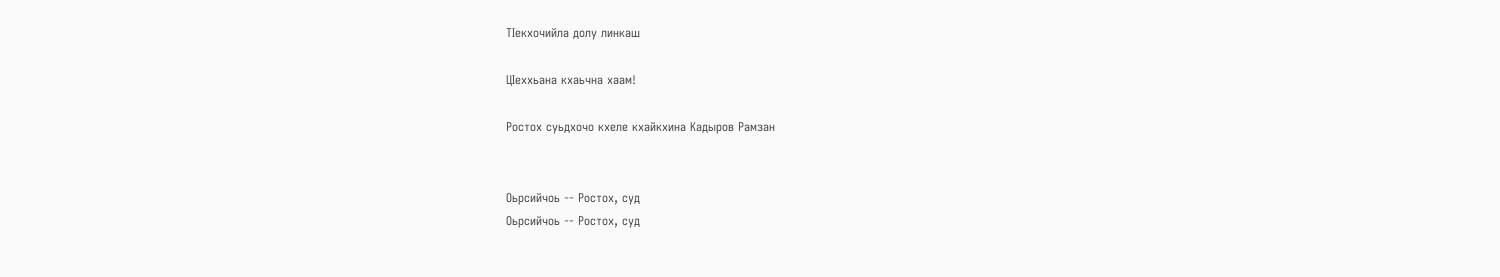ТIекхочийла долу линкаш

ЦIеххьана кхаьчна хаам!

Ростох суьдхочо кхеле кхайкхина Кадыров Рамзан


Оьрсийчоь -- Ростох, суд
Оьрсийчоь -- Ростох, суд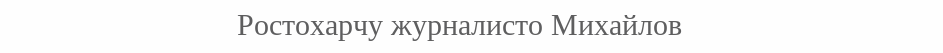Ростохарчу журналисто Михайлов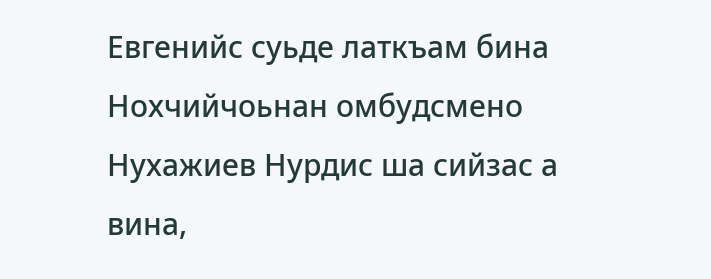Евгенийс суьде латкъам бина Нохчийчоьнан омбудсмено Нухажиев Нурдис ша сийзас а вина,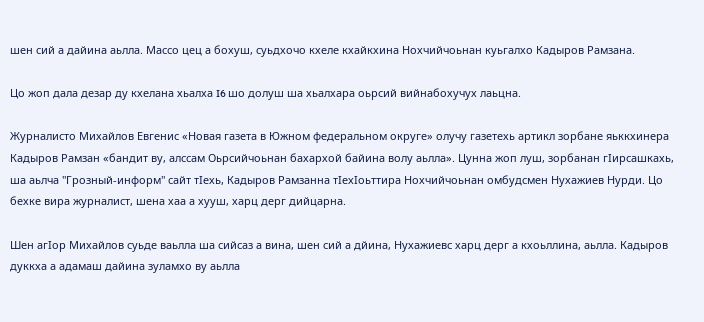шен сий а дайина аьлла. Массо цец а бохуш, суьдхочо кхеле кхайкхина Нохчийчоьнан куьгалхо Кадыров Рамзана.

Цо жоп дала дезар ду кхелана хьалха I6 шо долуш ша хьалхара оьрсий вийнабохучух лаьцна.

Журналисто Михайлов Евгенис «Новая газета в Южном федеральном округе» олучу газетехь артикл зорбане яьккхинера Кадыров Рамзан «бандит ву, алссам Оьрсийчоьнан бахархой байина волу аьлла». Цунна жоп луш, зорбанан гIирсашкахь, ша аьлча "Грозный-информ" сайт тIехь, Кадыров Рамзанна тIехIоьттира Нохчийчоьнан омбудсмен Нухажиев Нурди. Цо бехке вира журналист, шена хаа а хууш, харц дерг дийцарна.

Шен агIор Михайлов суьде ваьлла ша сийсаз а вина, шен сий а дйина, Нухажиевс харц дерг а кхоьллина, аьлла. Кадыров дуккха а адамаш дайина зуламхо ву аьлла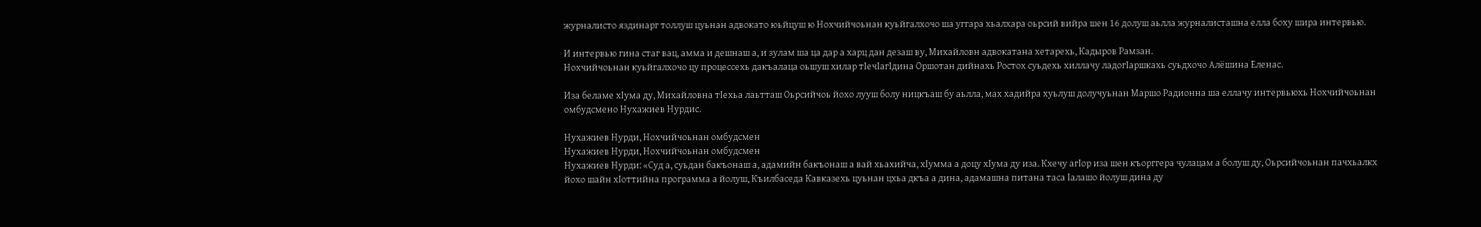журналисто яздинарг толлуш цуьнан адвокато юьйцуш ю Нохчийчоьнан куьйгалхочо ша уггара хьалхара оьрсий вийра шен 16 долуш аьлла журналисташна елла боху шира интервью.

И интервью гина стаг вац, амма и дешнаш а, и зулам ша ца дар а харц дан дезаш ву, Михайловн адвокатана хетарехь, Кадыров Рамзан.
Нохчийчоьнан куьйгалхочо цу процессехь дакъалаца оьшуш хилар тIечIагIдина Оршотан дийнахь Ростох суьдехь хиллачу ладогIаршкахь суьдхочо Алёшина Еленас.

Иза беламе хIума ду, Михайловна тIехьа лаьтташ Оьрсийчоь йохо лууш болу ницкъаш бу аьлла, мах хадийра хуьлуш долучуьнан Маршо Радионна ша еллачу интервьюхь Нохчийчоьнан омбудсмено Нухажиев Нурдис.

Нухажиев Нурди, Нохчийчоьнан омбудсмен
Нухажиев Нурди, Нохчийчоьнан омбудсмен
Нухажиев Нурди: «Суд а, суьдан бакъонаш а, адамийн бакъонаш а вай хьахийча, хIумма а доцу хIума ду иза. Кхечу агIор иза шен къорггера чулацам а болуш ду, Оьрсийчоьнан пачхьалкх йохо шайн хIоттийна программа а йолуш, Къилбаседа Кавказехь цуьнан цхьа дкъа а дина, адамашна питана таса Iалашо йолуш дина ду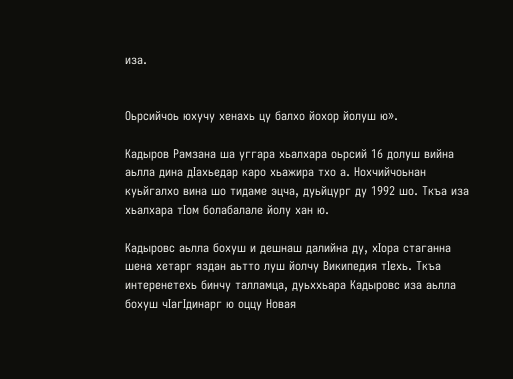иза.


Оьрсийчоь юхучу хенахь цу балхо йохор йолуш ю».

Кадыров Рамзана ша уггара хьалхара оьрсий 16 долуш вийна аьлла дина дIахьедар каро хьажира тхо а. Нохчийчоьнан куьйгалхо вина шо тидаме эцча, дуьйцург ду 1992 шо. Ткъа иза хьалхара тIом болабалале йолу хан ю.

Кадыровс аьлла бохуш и дешнаш далийна ду, хIора стаганна шена хетарг яздан аьтто луш йолчу Википедия тIехь. Ткъа интеренетехь бинчу талламца, дуьххьара Кадыровс иза аьлла бохуш чIагIдинарг ю оццу Новая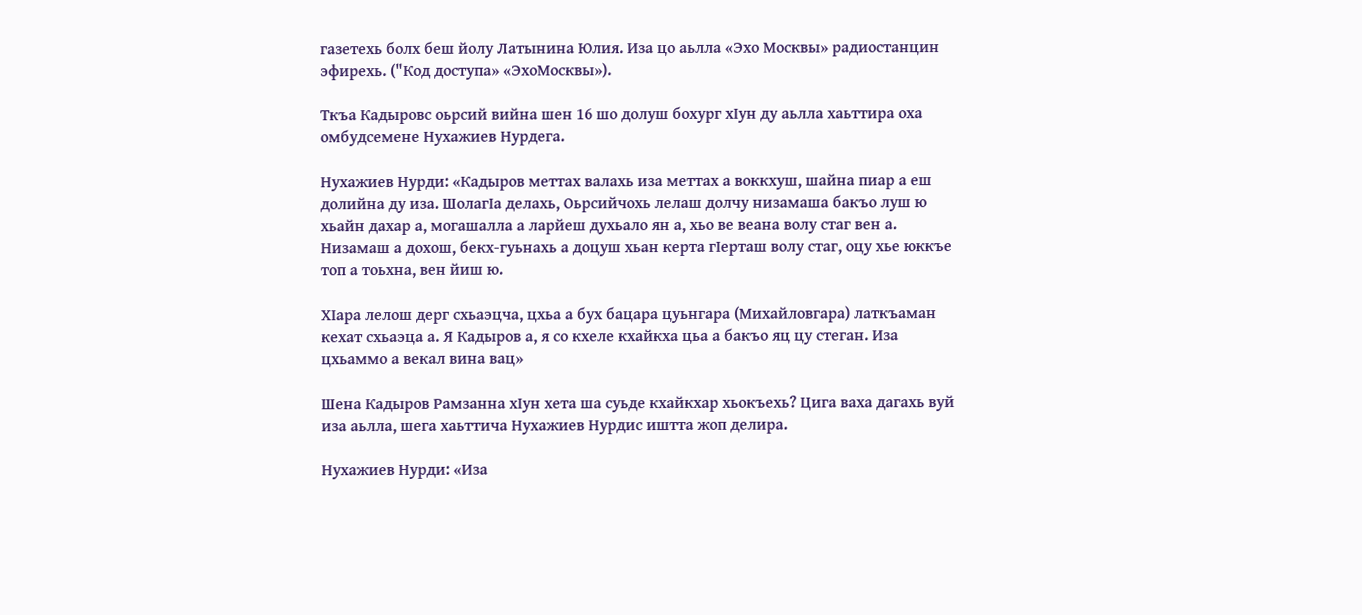газетехь болх беш йолу Латынина Юлия. Иза цо аьлла «Эхо Москвы» радиостанцин эфирехь. ("Код доступа» «ЭхоМосквы»).

Ткъа Кадыровс оьрсий вийна шен 16 шо долуш бохург хIун ду аьлла хаьттира оха омбудсемене Нухажиев Нурдега.

Нухажиев Нурди: «Кадыров меттах валахь иза меттах а воккхуш, шайна пиар а еш долийна ду иза. ШолагIа делахь, Оьрсийчохь лелаш долчу низамаша бакъо луш ю хьайн дахар а, могашалла а ларйеш духьало ян а, хьо ве веана волу стаг вен а. Низамаш а дохош, бекх-гуьнахь а доцуш хьан керта гIерташ волу стаг, оцу хье юккъе топ а тоьхна, вен йиш ю.

ХIара лелош дерг схьаэцча, цхьа а бух бацара цуьнгара (Михайловгара) латкъаман кехат схьаэца а. Я Кадыров а, я со кхеле кхайкха цьа а бакъо яц цу стеган. Иза цхьаммо а векал вина вац»

Шена Кадыров Рамзанна хIун хета ша суьде кхайкхар хьокъехь? Цига ваха дагахь вуй иза аьлла, шега хаьттича Нухажиев Нурдис иштта жоп делира.

Нухажиев Нурди: «Иза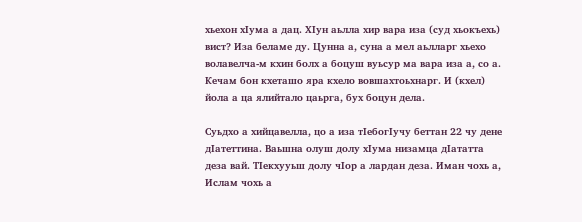хьехон хIума а дац. ХIун аьлла хир вара иза (суд хьокъехь) вист? Иза беламе ду. Цунна а, суна а мел аьлларг хьехо волавелча-м кхин болх а боцуш вуьсур ма вара иза а, со а. Кечам бон кхеташо яра кхело вовшахтоьхнарг. И (кхел) йола а ца ялийтало цаьрга, бух боцун дела.

Суьдхо а хийцавелла, цо а иза тIебогIучу беттан 22 чу дене дIатеттина. Ваьшна олуш долу хIума низамца дIататта деза вай. ТIекхууьш долу чIор а лардан деза. Иман чохь а, Ислам чохь а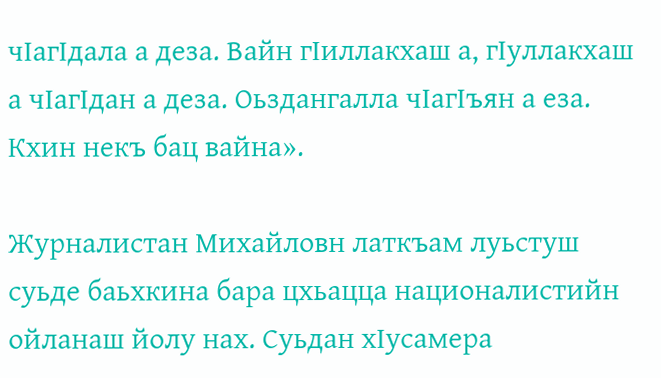чIагIдала а деза. Вайн гIиллакхаш а, гIуллакхаш а чIагIдан а деза. Оьздангалла чIагIъян а еза. Кхин некъ бац вайна».

Журналистан Михайловн латкъам луьстуш суьде баьхкина бара цхьацца националистийн ойланаш йолу нах. Суьдан хIусамера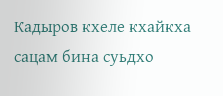Кадыров кхеле кхайкха сацам бина суьдхо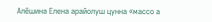Алёшина Елена арайолуш цунна «массо а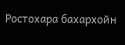Ростохара бахархойн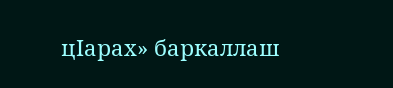цIарах» баркаллаш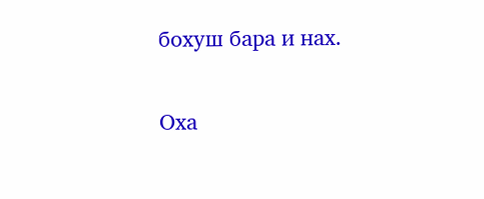бохуш бара и нах.

Оха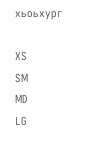хьоьхург

XS
SM
MD
LG